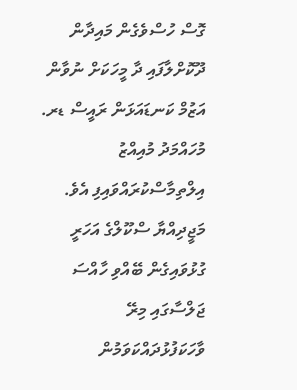ގޮސް ހުސްވެގެން މައިދާން ދޫކޮށްލާފައި ދާ މީހަކަށް ނުވާން އަޒުމް ކަނޑައަޅަން ރައީސް ޑރ. މުހައްމަދު މުއިއްޒު އިލްތިމާސްކުރައްވައިފި އެވެ.
މަޖީދިއްޔާ ސްކޫލްގެ އަހަރީ ގުޅުވައިގެން ބޭއްވި ހާއްސަ ޖަލްސާގައި މިރޭ ވާހަކަފުޅުދައްކަވަމުން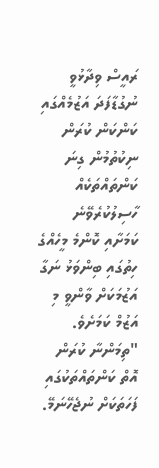ރައީސް ވިދާޅުވީ ނުގުޑާފަދަ އަޒުމެއްގައި ކަންކަން ކުރަން ނިކުތުމުން ގިނަ ކަންތައްތަކެއް ހާސިލުކުރެވޭނެ ކަމަށާއި ކޮންމެ މީހެއްގެ ހިތުގައި ބިންވަޅު ނަގާ އަޒުމަކަށް ވާންވީ މި އަޒުމް ކަމަށެވެ.
"ތިމަންނާ ކުރަން އޮތް ކަންތައްތަކުގައި ފަހަތަކަށް ނުޖެހޭނަމޭ.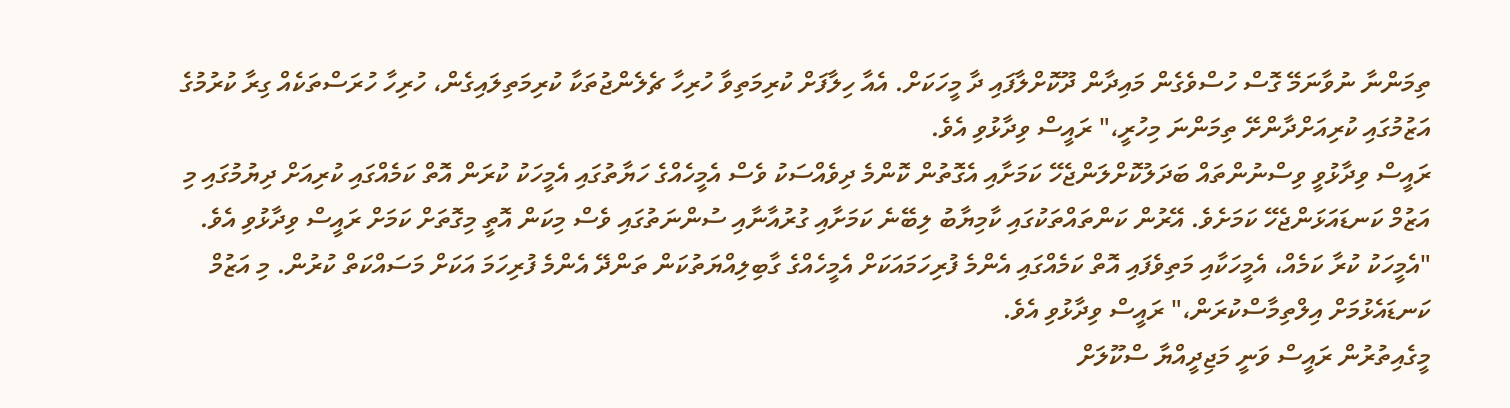ތިމަންނާ ނުވާނަމޭ ގޮސް ހުސްވެގެން މައިދާން ދޫކޮށްލާފައި ދާ މީހަކަށް. އެއާ ހިލާފަށް ކުރިމަތިވާ ހުރިހާ ޗެލެންޖުތަކާ ކުރިމަތިލައިގެން، ހުރިހާ ހުރަސްތަކެއް ގިރާ ކުރުމުގެ އަޒުމުގައި ކުރިއަށްދާންށޭ ތިމަންނަ މިހުރީ،" ރައީސް ވިދާޅުވި އެވެ.
ރައީސް ވިދާޅުވީ ވިސްނުންތައް ބަދަލުކޮށްލަންޖެހޭ ކަމަށާއި އެގޮތުން ކޮންމެ ދިވެއްސަކު ވެސް އެމީހެއްގެ ހަޔާތުގައި އެމީހަކު ކުރަން އޮތް ކަމެއްގައި ކުރިއަށް ދިޔުމުގައި މި އަޒުމް ކަނޑައަޅަންޖެހޭ ކަމަށެވެ. އޭރުން ކަންތައްތަކުގައި ކާމިޔާބު ލިބޭނެ ކަމަށާއި ގުރުއާނާއި ސުންނަތުގައި ވެސް މިކަން އޮތީ މިގޮތަށް ކަމަށް ރައީސް ވިދާޅުވި އެވެ.
"އެމީހަކު ކުރާ ކަމެއް، އެމީހަކާއި މަތިވެފައި އޮތް ކަމެއްގައި އެންމެ ފުރިހަމައަކަށް އެމީހެއްގެ ގާބިލިއްޔަތުކަން ތަންދޭ އެންމެ ފުރިހަމަ އަކަށް މަސައްކަތް ކުރުން. މި އަޒުމް ކަނޑައެޅުމަށް އިލްތިމާސްކުރަން،" ރައީސް ވިދާޅުވި އެވެ.
މީގެއިތުރުން ރައީސް ވަނީ މަޖިދީއްޔާ ސްކޫލަށް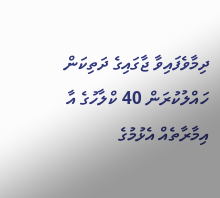ދިމާވެފައިވާ ޖާގައިގެ ދަތިކަން ހައްލުކުރަން 40 ކްލާހުގެ އާ އިމާރާތެއް އެޅުމުގެ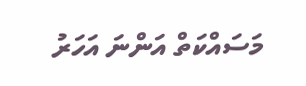މަސައްކަތް އަންނަ އަހަރު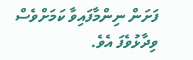ފަށަން ނިންމާފައިވާ ކަމަށްވެސް ވިދާޅުވެފަ އެވެ.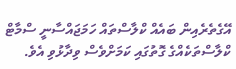އޭގެތެރެއިން ބައެއް ކްލާސްތައް ހަމަޖައްސާނީ ސްމާޓް ކްލާސްތަކެއްގެ ގޮތުގައި ކަމަށްވެސް ވިދާޅުވި އެވެ.